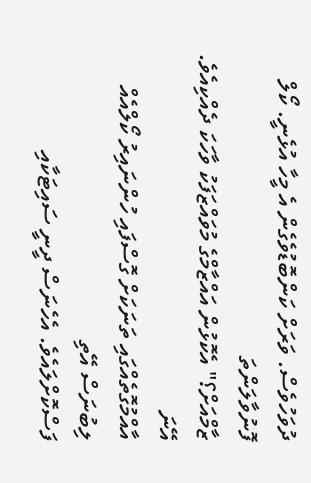ދުވަހުވެސް. ވަރަށް ކަންބޮޑުވެގެން އެ މީހާ އުޅެނީ. ކޯލް ފޮނުވާލަންތަ
ޒާމްއަށް؟" އެކޮޅުން އައްޒާމްގެ މުވައްޒަފަކު ވާހަކަ ދެއްކިއެވެ. އޭނަ
އާއްމުގޮތެއްގައި ތަނަކަށް ގޮސްފައި ހުންނައިރު ކޯލްއެއް ލިބުނަސް އޭތި
ފަސްކޮށްލައެވެ. އެހެނަސް ދީނީ ސައިޓަކާއި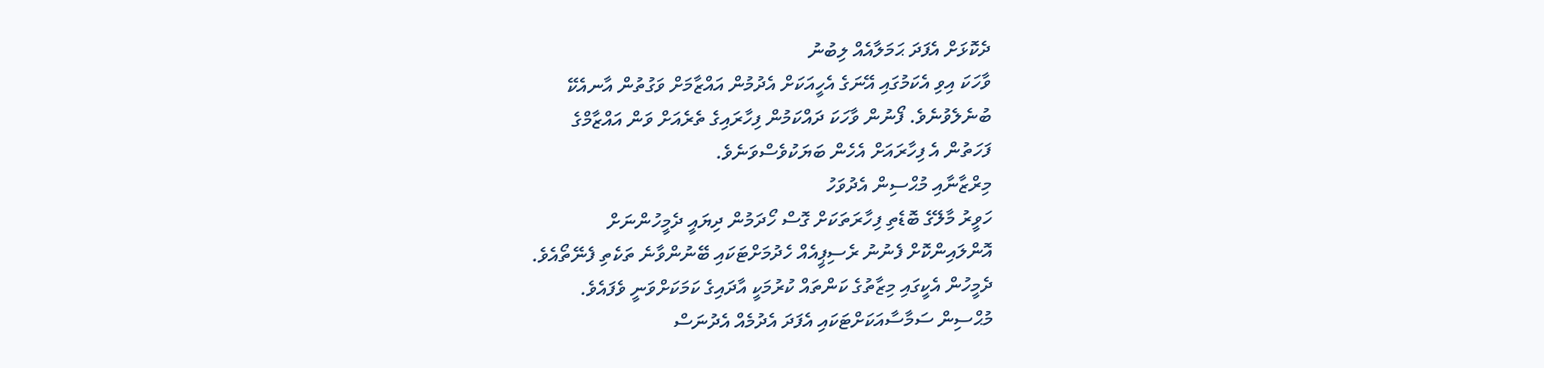ދެކޮޅަށް އެފަދަ ޙަމަލާއެއް ލިބުނު
ވާހަކަ އިވި އެކަމުގައި އޭނަގެ އެހީއަކަށް އެދުމުން އައްޒާމަށް ވަގުތުން އާނއެކޭ
ބުނެލެވުނެވެ. ފޯނުން ވާހަކަ ދައްކަމުން ފިހާރައިގެ ތެރެއަށް ވަން އައްޒާމްގެ
ފަހަތުން އެ ފިހާރައަށް އެހެން ބަޔަކުވެސްވަނެވެ.
މިރްޒާނާއި މުޙްސިން އެދުވަހު
ހަވީރު މާލޭގެ ބޮޑެތި ފިހާރަތަކަށް ގޮސް ހޯދަމުން ދިޔައީ ދެމީހުންނަށް
އޮންލައިންކޮށް ފެނުނު ރެސިޕީއެއް ހެދުމަށްޓަކައި ބޭނުންވާނެ ތަކެތި ފެނޭތޯއެވެ.
ދެމީހުން އެކީގައި މިޒާތުގެ ކަންތައް ކުރުމަކީ އާދައިގެ ކަމަކަށްވަނީ ވެފައެވެ.
މުޙްސިން ސަމާސާއަކަށްޓަކައި އެފަދަ އެދުމެއް އެދުނަސް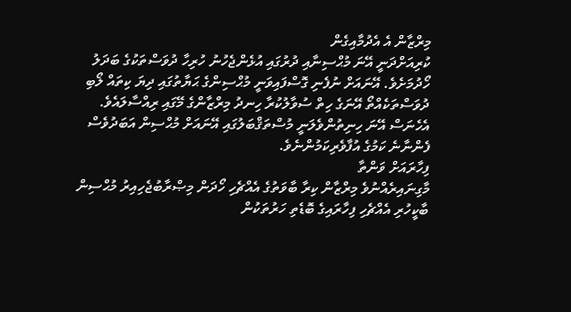މިރްޒާން އެ އެދުމާއިގެން
ކުރިއަށްދަނީ އޭނަ މުޙްސިނާއި ދުރުގައި އުޅެންޖެހުނު ހުރިހާ ދުވަސްތަކުގެ ބަދަލު
ހޯދުމަށެވެ. އޭނައަށް ނުފެނި ގޮސްފައިވަނީ މުޙްސިންގެ ޙަޔާތުގައި ދިޔަ ކިތައް ލޯބި
ދުވަސްތަކެއްތޯ އޭނަގެ ހިތް ސުވާލުކުރާ ހިނދު މިރްޒާންގެ މޭގައި ރިއްސާލައެވެ.
އެހެނަސް އޭނަ ހިނިތުންވެލަނީ މުސްތަޤްބަލުގައި އޭނައަށް މުޙްސިން އަބަދުވެސް
ފެންނާނެ ކަމުގެ އުފާވެރިކަމުންނެވެ.
ފިހާރައަށް ވަންތާ
މާގިނައިރެއްނުވެ މިރްޒާން ކިރާ ބާވަތުގެ އެއްޗެހި ހޯދަން މިޞްރާބުޖެހިއިރު މުޙްސިން
ބާކީހުރި އެއްޗެހި ފިހާރައިގެ ބޮޑެތި ހަރުތަކުން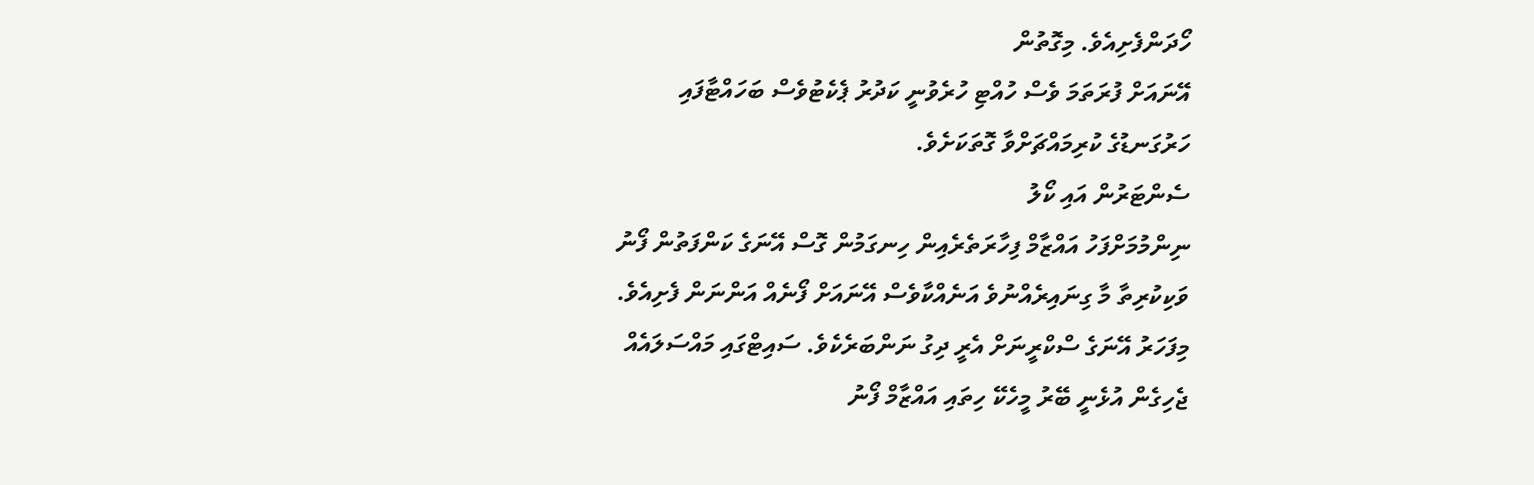ހޯދަންފެށިއެވެ. މިގޮތުން
އޭނައަށް ފުރަތަމަ ވެސް ހުއްޓި ހުރެވުނީ ކަދުރު ޕެކެޓުވެސް ބަހައްޓާފައި
ހަރުގަނޑުގެ ކުރިމައްޗަށްވާ ގޮތަކަށެވެ.
ސެންޓަރުން އައި ކޯލު
ނިންމުމަށްފަހު އައްޒާމް ފިހާރަތެރެއިން ހިނގަމުން ގޮސް އޭނަގެ ކަންފަތުން ފޯނު
ވަކިކުރިތާ މާ ގިނައިރެއްނުވެ އަނެއްކާވެސް އޭނައަށް ފޯނެއް އަންނަން ފެށިއެވެ.
މިފަހަރު އޭނަގެ ސްކްރީނަށް އެރީ ދިގު ނަންބަރެކެވެ. ސައިޓްގައި މައްސަލައެއް
ޖެހިގެން އުޅެނީ ބޭރު މީހެކޭ ހިތައި އައްޒާމް ފޯނު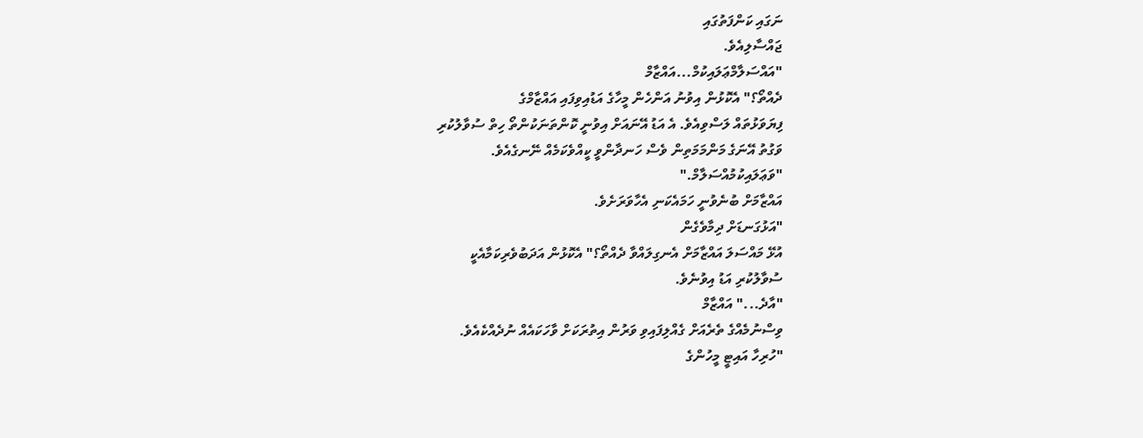ނަގައި ކަންފަތުގައި
ޖައްސާލިއެވެ.
"އައްސަލާމްޢަލައިކުމް...އައްޒާމް
ދެއްތޯ؟" އެކޮޅުން އިވުނު އަންހެން މީހާގެ އަޑުއިވިފައި އައްޒާމްގެ
ފިޔަވަޅުތައް ލަސްވިއެވެ. އެ އަޑު އޭނައަށް އިވުނީ ކޮންތަނަކުންތޯ ހިތް ސުވާލުކުރި
ވަގުތު އޭނަގެ މަންމަމަތިން ވެސް ހަނދާންވީ ކީއްވެކަމެއް ނޭނގެއެވެ.
"ވަޢަލައިކުމުއްސަލާމް."
އައްޒާމަށް ބުނެވުނީ ހަމައެކަނި އެހާވަރަށެވެ.
"އަޅުގަނޑަށް ދިމާވެގެން
އުޅޭ މައްސަލަ އައްޒާމަށް އެނގިލައްވާ ދެއްތޯ؟" އެކޮޅުން އަދަބުވެރިކަމާއެކީ
ސުވާލުކުރި އަޑު އިވުނެވެ.
"އާދެ..." އައްޒާމް
ވިސްނުމެއްގެ ތެރެއަށް ގެއްލިފައިވި ވަރުން އިތުރަކަށް ވާހަކައެއް ނުދެއްކެއެވެ.
"ހުރިހާ އައިޓީ މީހުންގެ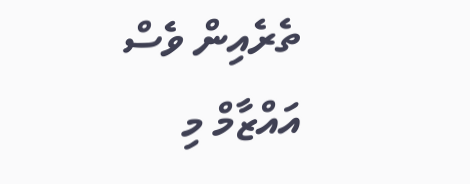ތެރެއިން ވެސް އައްޒާމް މި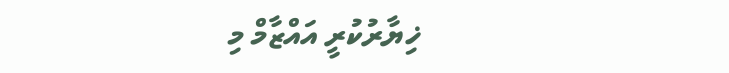ޚިޔާރުކުރީ އައްޒާމް މި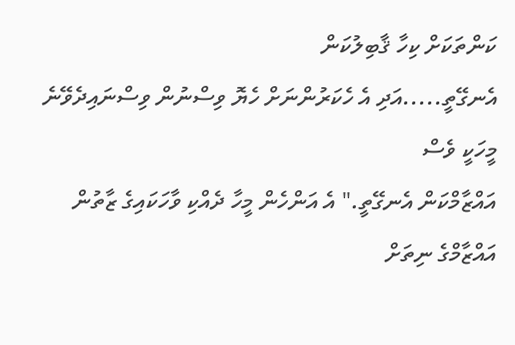ކަންތަކަށް ކިހާ ޤާބިލުކަން
އެނގޭތީ.....އަދި އެ ހެކަރުންނަށް ހެޔޮ ވިސްނުން ވިސްނައިދެވޭނެ މީހަކީ ވެސް
އައްޒާމްކަން އެނގޭތީ." އެ އަންހެން މީހާ ދެއްކި ވާހަކައިގެ ޒާތުން
އައްޒާމްގެ ނިތަށް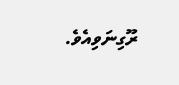ރޫގިނަވިއެވެ.